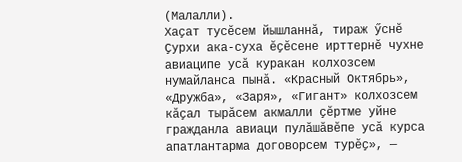(Малалли).
Хаҫат тусӗсем йышланнӑ, тираж ӳснӗ
Ҫурхи ака-суха ӗҫӗсене ирттернӗ чухне авиаципе усӑ куракан колхозсем нумайланса пынӑ. «Красный Октябрь», «Дружба», «Заря», «Гигант» колхозсем кӑҫал тырӑсем акмалли ҫӗртме уйне гражданла авиаци пулӑшӑвӗпе усӑ курса апатлантарма договорсем турӗҫ», —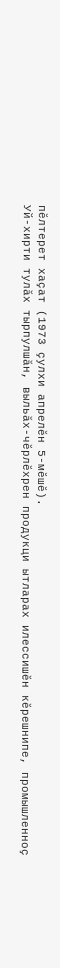пӗлтерет хаҫат (1973 ҫулхи апрелӗн 5-мӗшӗ).
Уй-хирти тулӑх тырпулшӑн, выльӑх-чӗрлӗхрен продукци ытларах илессишӗн кӗрешнипе, промышленноҫ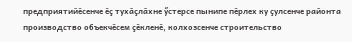предприятийӗсенче ӗҫ тухӑҫлӑхне ӳстерсе пынипе пӗрлех ку ҫулсенче районта производство объекчӗсем ҫӗкленӗ, колхозсенче строительство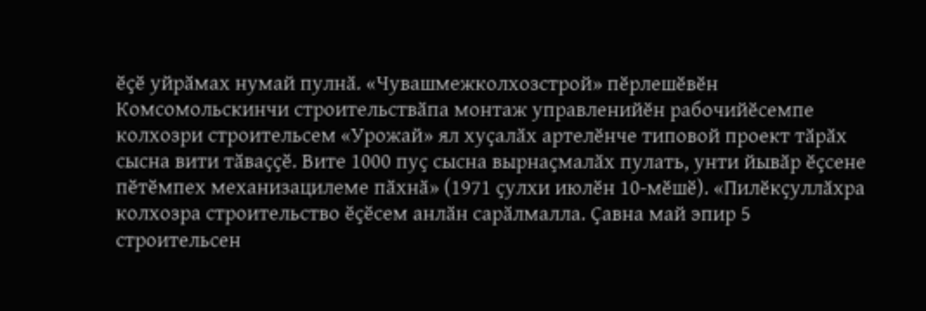ӗҫӗ уйрӑмах нумай пулнӑ. «Чувашмежколхозстрой» пӗрлешӗвӗн Комсомольскинчи строительствӑпа монтаж управленийӗн рабочийӗсемпе колхозри строительсем «Урожай» ял хуҫалӑх артелӗнче типовой проект тӑрӑх сысна вити тӑваҫҫӗ. Вите 1000 пуҫ сысна вырнаҫмалӑх пулать, унти йывӑр ӗҫсене пӗтӗмпех механизацилеме пӑхнӑ» (1971 ҫулхи июлӗн 10-мӗшӗ). «Пилӗкҫуллӑхра колхозра строительство ӗҫӗсем анлӑн сарӑлмалла. Ҫавна май эпир 5 строительсен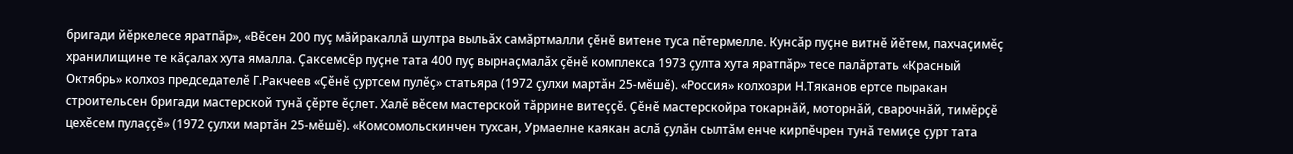бригади йӗркелесе яратпӑр», «Вӗсен 200 пуҫ мӑйракаллӑ шултра выльӑх самӑртмалли ҫӗнӗ витене туса пӗтермелле. Кунсӑр пуҫне витнӗ йӗтем, пахчаҫимӗҫ хранилищине те кӑҫалах хута ямалла. Ҫаксемсӗр пуҫне тата 400 пуҫ вырнаҫмалӑх ҫӗнӗ комплекса 1973 ҫулта хута яратпӑр» тесе палӑртать «Красный Октябрь» колхоз председателӗ Г.Ракчеев «Ҫӗнӗ ҫуртсем пулӗҫ» статьяра (1972 ҫулхи мартӑн 25-мӗшӗ). «Россия» колхозри Н.Тяканов ертсе пыракан строительсен бригади мастерской тунӑ ҫӗрте ӗҫлет. Халӗ вӗсем мастерской тӑррине витеҫҫӗ. Ҫӗнӗ мастерскойра токарнӑй, моторнӑй, сварочнӑй, тимӗрҫӗ цехӗсем пулаҫҫӗ» (1972 ҫулхи мартӑн 25-мӗшӗ). «Комсомольскинчен тухсан, Урмаелне каякан аслӑ ҫулӑн сылтӑм енче кирпӗчрен тунӑ темиҫе ҫурт тата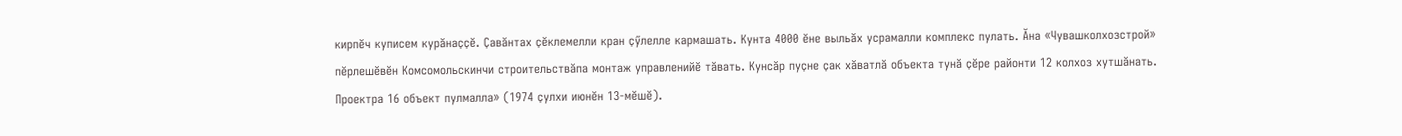кирпӗч куписем курӑнаҫҫӗ. Ҫавӑнтах ҫӗклемелли кран ҫӳлелле кармашать. Кунта 4000 ӗне выльӑх усрамалли комплекс пулать. Ӑна «Чувашколхозстрой» пӗрлешӗвӗн Комсомольскинчи строительствӑпа монтаж управленийӗ тӑвать. Кунсӑр пуҫне ҫак хӑватлӑ объекта тунӑ ҫӗре районти 12 колхоз хутшӑнать. Проектра 16 объект пулмалла» (1974 ҫулхи июнӗн 13-мӗшӗ).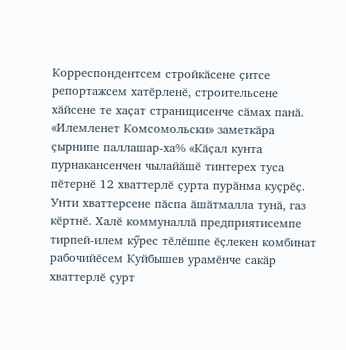Корреспондентсем стройкӑсене ҫитсе репортажсем хатӗрленӗ, строительсене хӑйсене те хаҫат страницисенче сӑмах панӑ. «Илемленет Комсомольски» заметкӑра ҫырнипе паллашар-ха% «Кӑҫал кунта пурнакансенчен чылайӑшӗ тинтерех туса пӗтернӗ 12 хваттерлӗ ҫурта пурӑнма куҫрӗҫ. Унти хваттерсене пӑспа ӑшӑтмалла тунӑ, газ кӗртнӗ. Халӗ коммуналлӑ предприятисемпе тирпей-илем кӳрес тӗлӗшпе ӗҫлекен комбинат рабочийӗсем Куйбышев урамӗнче сакӑр хваттерлӗ ҫурт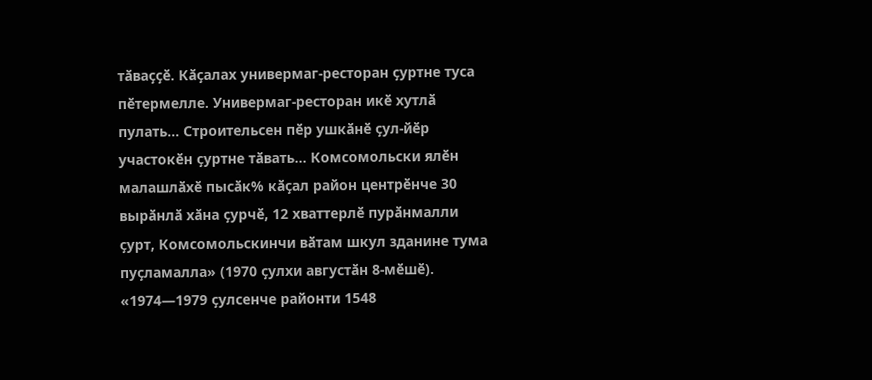тӑваҫҫӗ. Кӑҫалах универмаг-ресторан ҫуртне туса пӗтермелле. Универмаг-ресторан икӗ хутлӑ пулать… Строительсен пӗр ушкӑнӗ ҫул-йӗр участокӗн ҫуртне тӑвать… Комсомольски ялӗн малашлӑхӗ пысӑк% кӑҫал район центрӗнче 30 вырӑнлӑ хӑна ҫурчӗ, 12 хваттерлӗ пурӑнмалли ҫурт, Комсомольскинчи вӑтам шкул зданине тума пуҫламалла» (1970 ҫулхи августӑн 8-мӗшӗ). «1974—1979 ҫулсенче районти 1548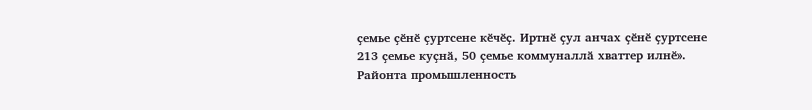ҫемье ҫӗнӗ ҫуртсене кӗчӗҫ. Иртнӗ ҫул анчах ҫӗнӗ ҫуртсене 213 ҫемье куҫнӑ, 50 ҫемье коммуналлӑ хваттер илнӗ».
Районта промышленность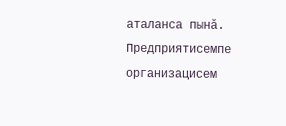аталанса пынӑ. Предприятисемпе организацисем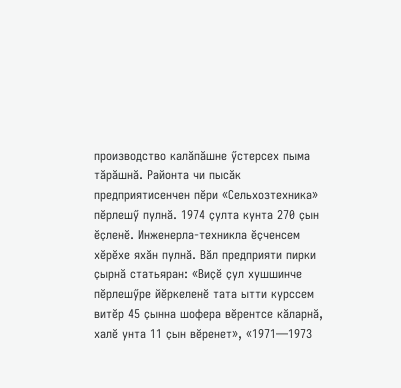производство калӑпӑшне ӳстерсех пыма тӑрӑшнӑ. Районта чи пысӑк предприятисенчен пӗри «Сельхозтехника» пӗрлешӳ пулнӑ. 1974 ҫулта кунта 270 ҫын ӗҫленӗ. Инженерла-техникла ӗҫченсем хӗрӗхе яхӑн пулнӑ. Вӑл предприяти пирки ҫырнӑ статьяран: «Виҫӗ ҫул хушшинче пӗрлешӳре йӗркеленӗ тата ытти курссем витӗр 45 ҫынна шофера вӗрентсе кӑларнӑ, халӗ унта 11 ҫын вӗренет», «1971—1973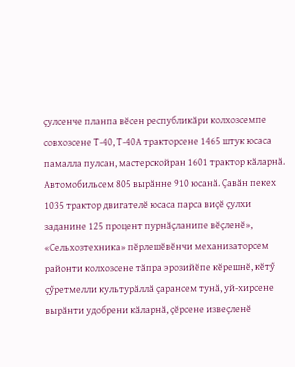ҫулсенче планпа вӗсен республикӑри колхозсемпе совхозсене Т-40, Т-40А тракторсене 1465 штук юсаса памалла пулсан, мастерскойран 1601 трактор кӑларнӑ. Автомобильсем 805 вырӑнне 910 юсанӑ. Ҫавӑн пекех 1035 трактор двигателӗ юсаса парса виҫӗ ҫулхи заданине 125 процент пурнӑҫланипе вӗҫленӗ», «Сельхозтехника» пӗрлешӗвӗнчи механизаторсем районти колхозсене тӑпра эрозийӗпе кӗрешнӗ, кӗтӳ ҫӳретмелли культурӑллӑ ҫарансем тунӑ, уй-хирсене вырӑнти удобрени кӑларнӑ, ҫӗрсене извеҫленӗ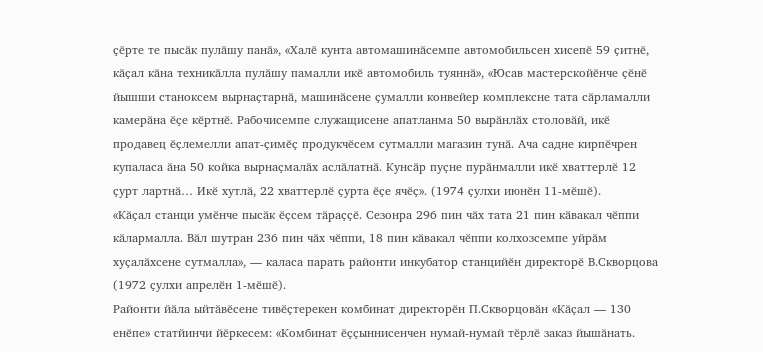ҫӗрте те пысӑк пулӑшу панӑ», «Халӗ кунта автомашинӑсемпе автомобильсен хисепӗ 59 ҫитнӗ, кӑҫал кӑна техникӑлла пулӑшу памалли икӗ автомобиль туяннӑ», «Юсав мастерскойӗнче ҫӗнӗ йышши станоксем вырнаҫтарнӑ, машинӑсене ҫумалли конвейер комплексне тата сӑрламалли камерӑна ӗҫе кӗртнӗ. Рабочисемпе служащисене апатланма 50 вырӑнлӑх столовӑй, икӗ продавец ӗҫлемелли апат-ҫимӗҫ продукчӗсем сутмалли магазин тунӑ. Ача садне кирпӗчрен купаласа ӑна 50 койка вырнаҫмалӑх аслӑлатнӑ. Кунсӑр пуҫне пурӑнмалли икӗ хваттерлӗ 12 ҫурт лартнӑ… Икӗ хутлӑ, 22 хваттерлӗ ҫурта ӗҫе ячӗҫ». (1974 ҫулхи июнӗн 11-мӗшӗ).
«Кӑҫал станци умӗнче пысӑк ӗҫсем тӑраҫҫӗ. Сезонра 296 пин чӑх тата 21 пин кӑвакал чӗппи кӑлармалла. Вӑл шутран 236 пин чӑх чӗппи, 18 пин кӑвакал чӗппи колхозсемпе уйрӑм хуҫалӑхсене сутмалла», — каласа парать районти инкубатор станцийӗн директорӗ В.Скворцова (1972 ҫулхи апрелӗн 1-мӗшӗ).
Районти йӑла ыйтӑвӗсене тивӗҫтерекен комбинат директорӗн П.Скворцовӑн «Кӑҫал — 130 енӗпе» статйинчи йӗркесем: «Комбинат ӗҫҫыннисенчен нумай-нумай тӗрлӗ заказ йышӑнать.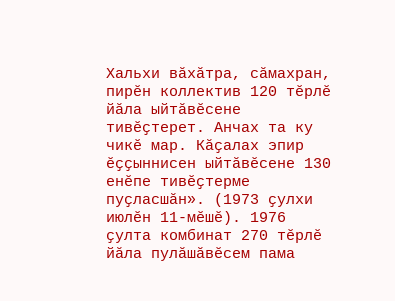Хальхи вӑхӑтра, сӑмахран, пирӗн коллектив 120 тӗрлӗ йӑла ыйтӑвӗсене тивӗҫтерет. Анчах та ку чикӗ мар. Кӑҫалах эпир ӗҫҫыннисен ыйтӑвӗсене 130 енӗпе тивӗҫтерме пуҫласшӑн». (1973 ҫулхи июлӗн 11-мӗшӗ). 1976 ҫулта комбинат 270 тӗрлӗ йӑла пулӑшӑвӗсем пама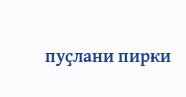пуҫлани пирки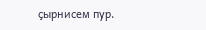ҫырнисем пур.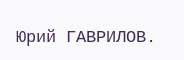Юрий ГАВРИЛОВ.